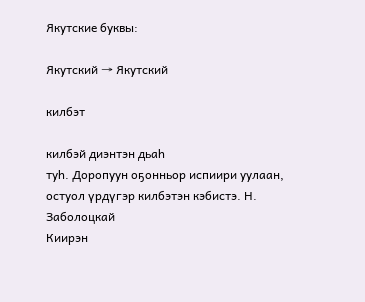Якутские буквы:

Якутский → Якутский

килбэт

килбэй диэнтэн дьаһ
туһ. Доропуун оҕонньор испиири уулаан, остуол үрдүгэр килбэтэн кэбистэ. Н. Заболоцкай
Киирэн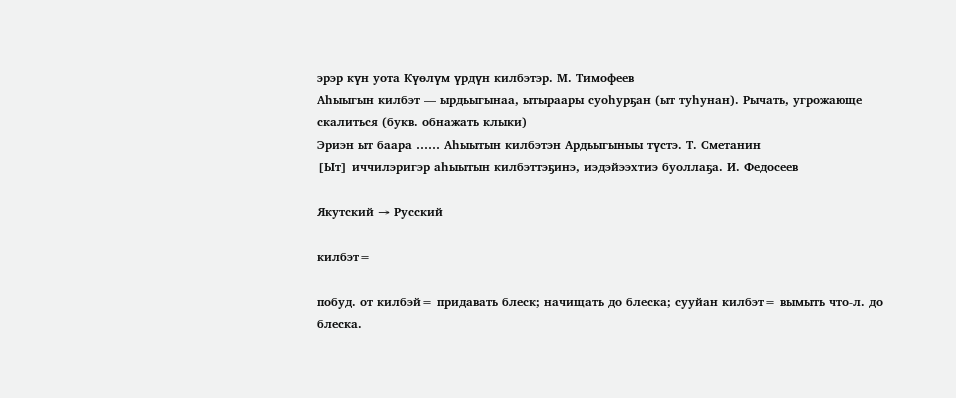эрэр күн уота Күөлүм үрдүн килбэтэр. М. Тимофеев
Аһыыгын килбэт — ырдьыгынаа, ытыраары суоһурҕан (ыт туһунан). Рычать, угрожающе скалиться (букв. обнажать клыки)
Эриэн ыт баара …… Аһыытын килбэтэн Ардьыгыныы түстэ. Т. Сметанин
[Ыт] иччилэригэр аһыытын килбэттэҕинэ, иэдэйээхтиэ буоллаҕа. И. Федосеев

Якутский → Русский

килбэт=

побуд. от килбэй= придавать блеск; начищать до блеска; сууйан килбэт= вымыть что-л. до блеска.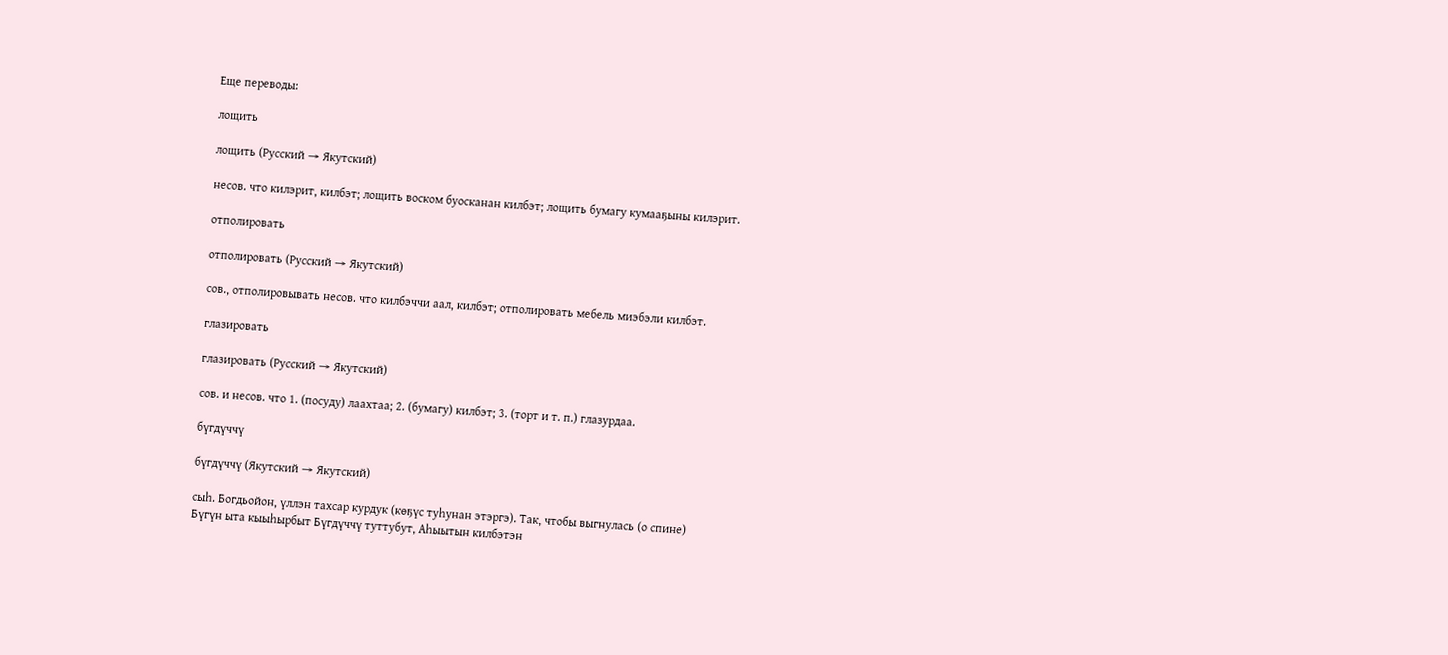Еще переводы:

лощить

лощить (Русский → Якутский)

несов. что килэрит, килбэт; лощить воском буосканан килбэт; лощить бумагу кумааҕыны килэрит.

отполировать

отполировать (Русский → Якутский)

сов., отполировывать несов. что килбэччи аал, килбэт; отполировать мебель миэбэли килбэт.

глазировать

глазировать (Русский → Якутский)

сов. и несов. что 1. (посуду) лаахтаа; 2. (бумагу) килбэт; 3. (торт и т. п.) глазурдаа.

бүгдүччү

бүгдүччү (Якутский → Якутский)

сыһ. Богдьойон, үллэн тахсар курдук (көҕүс туһунан этэргэ). Так, чтобы выгнулась (о спине)
Бүгүн ыта кыыһырбыт Бүгдүччү туттубут, Аһыытын килбэтэн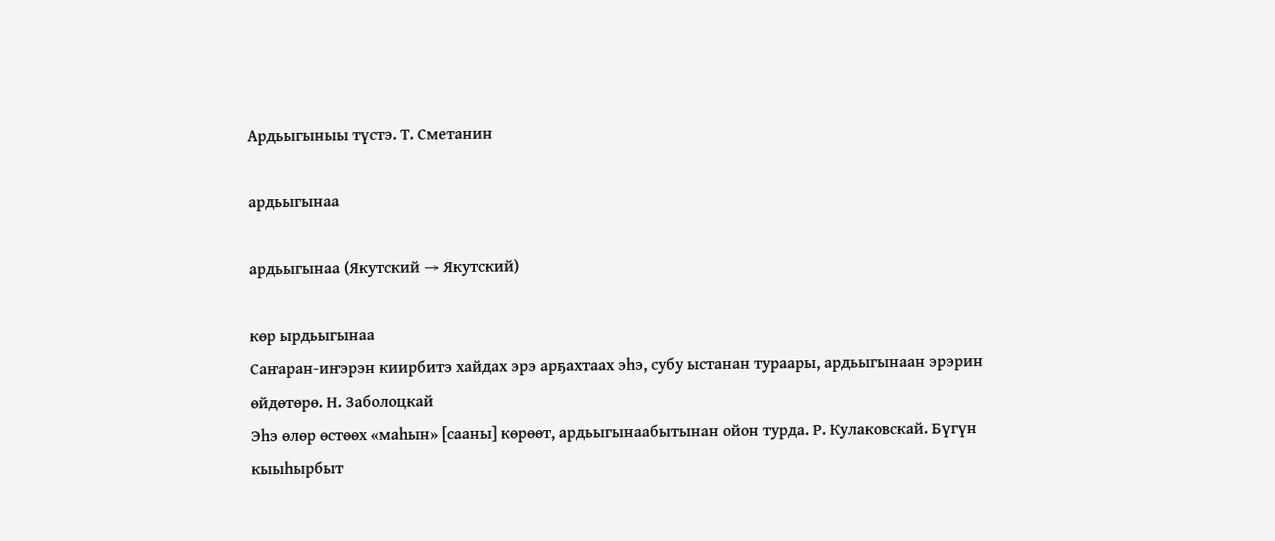Ардьыгыныы түстэ. Т. Сметанин

ардьыгынаа

ардьыгынаа (Якутский → Якутский)

көр ырдьыгынаа
Саҥаран-иҥэрэн киирбитэ хайдах эрэ арҕахтаах эһэ, субу ыстанан тураары, ардьыгынаан эрэрин өйдөтөрө. Н. Заболоцкай
Эһэ өлөр өстөөх «маһын» [сааны] көрөөт, ардьыгынаабытынан ойон турда. Р. Кулаковскай. Бүгүн кыыһырбыт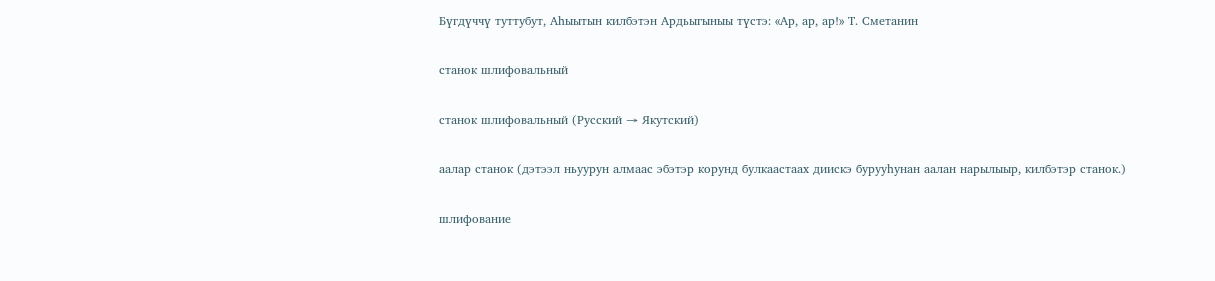Бүгдүччү туттубут, Аһыытын килбэтэн Ардьыгыныы түстэ: «Ар, ар, ар!» Т. Сметанин

станок шлифовальный

станок шлифовальный (Русский → Якутский)

аалар станок (дэтээл ньуурун алмаас эбэтэр корунд булкаастаах диискэ бурууһунан аалан нарылыыр, килбэтэр станок.)

шлифование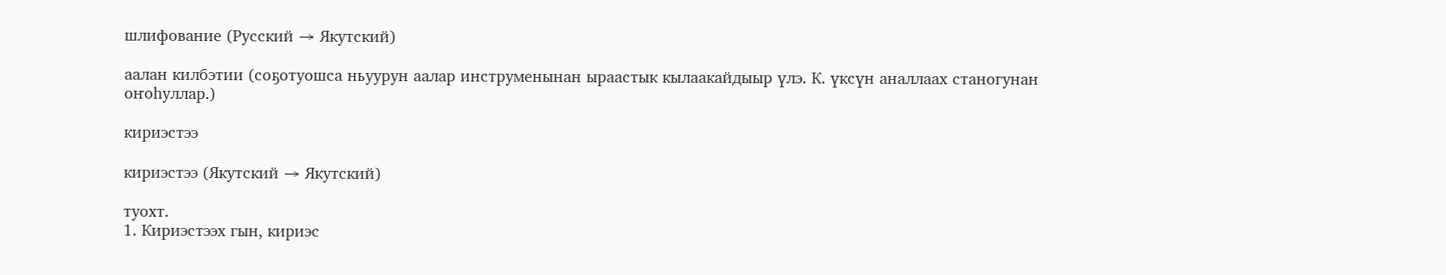шлифование (Русский → Якутский)

аалан килбэтии (соҕотуошса ньуурун аалар инструменынан ыраастык кылаакайдыыр үлэ. К. үксүн аналлаах станогунан оҥоһуллар.)

кириэстээ

кириэстээ (Якутский → Якутский)

туохт.
1. Кириэстээх гын, кириэс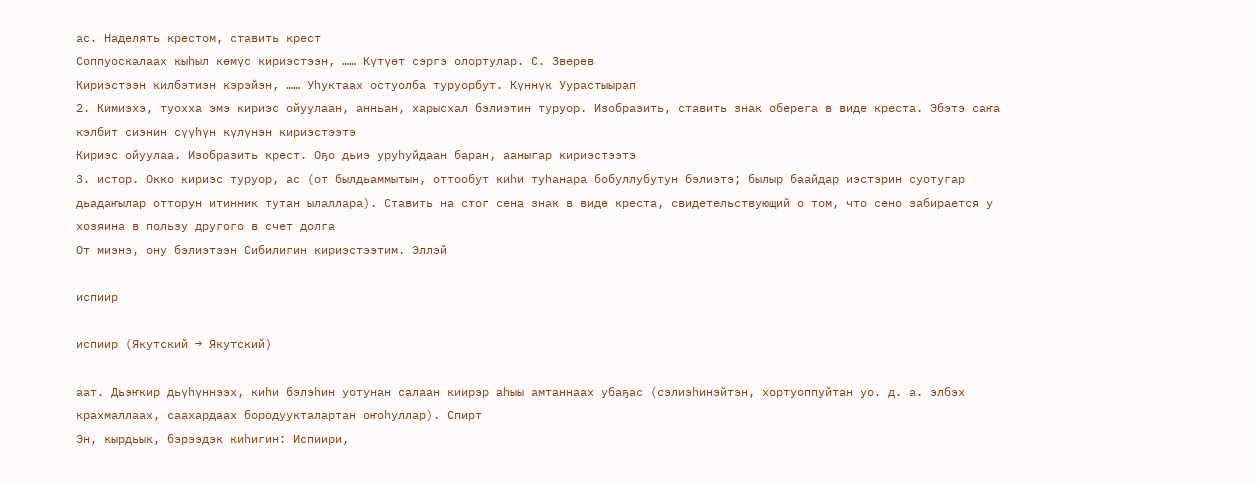ас. Наделять крестом, ставить крест
Соппуоскалаах кыһыл көмүс кириэстээн, …… Күтүөт сэргэ олортулар. С. Зверев
Кириэстээн килбэтиэн кэрэйэн, …… Уһуктаах остуолба туруорбут. Күннүк Уурастыырап
2. Кимиэхэ, туохха эмэ кириэс ойуулаан, анньан, харысхал бэлиэтин туруор. Изобразить, ставить знак оберега в виде креста. Эбэтэ саҥа кэлбит сиэнин сүүһүн күлүнэн кириэстээтэ
Кириэс ойуулаа. Изобразить крест. Оҕо дьиэ уруһуйдаан баран, ааныгар кириэстээтэ
3. истор. Окко кириэс туруор, ас (от былдьаммытын, оттообут киһи туһанара бобуллубутун бэлиэтэ; былыр баайдар иэстэрин суотугар дьадаҥылар отторун итинник тутан ылаллара). Ставить на стог сена знак в виде креста, свидетельствующий о том, что сено забирается у хозяина в пользу другого в счет долга
От миэнэ, ону бэлиэтээн Сибилигин кириэстээтим. Эллэй

испиир

испиир (Якутский → Якутский)

аат. Дьэҥкир дьүһүннээх, киһи бэлэһин уотунан салаан киирэр аһыы амтаннаах убаҕас (сэлиэһинэйтэн, хортуоппуйтан уо. д. а. элбэх крахмаллаах, саахардаах бородуукталартан оҥоһуллар). Спирт
Эн, кырдьык, бэрээдэк киһигин: Испиири,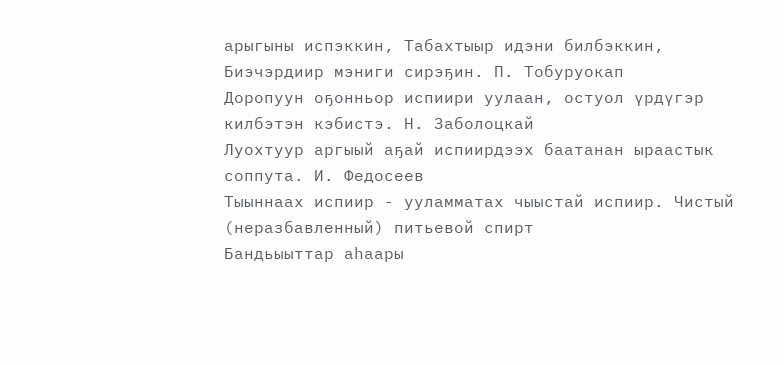арыгыны испэккин, Табахтыыр идэни билбэккин, Биэчэрдиир мэниги сирэҕин. П. Тобуруокап
Доропуун оҕонньор испиири уулаан, остуол үрдүгэр килбэтэн кэбистэ. Н. Заболоцкай
Луохтуур аргыый аҕай испиирдээх баатанан ыраастык соппута. И. Федосеев
Тыыннаах испиир - ууламматах чыыстай испиир. Чистый (неразбавленный) питьевой спирт
Бандьыыттар аһаары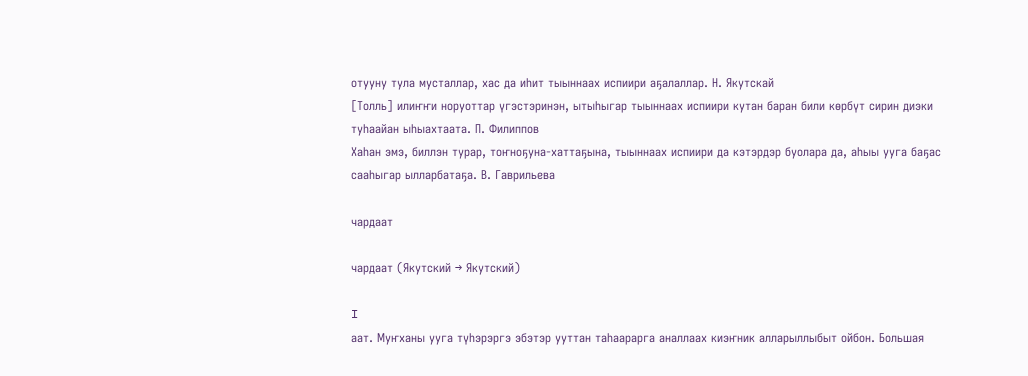отууну тула мусталлар, хас да иһит тыыннаах испиири аҕалаллар. Н. Якутскай
[Толль] илиҥҥи норуоттар үгэстэринэн, ытыһыгар тыыннаах испиири кутан баран били көрбүт сирин диэки туһаайан ыһыахтаата. П. Филиппов
Хаһан эмэ, биллэн турар, тоҥноҕуна-хаттаҕына, тыыннаах испиири да кэтэрдэр буолара да, аһыы ууга баҕас сааһыгар ылларбатаҕа. В. Гаврильева

чардаат

чардаат (Якутский → Якутский)

I
аат. Муҥханы ууга түһэрэргэ эбэтэр ууттан таһаарарга аналлаах киэҥник алларыллыбыт ойбон. Большая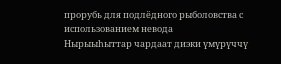прорубь для подлёдного рыболовства с использованием невода
Нырыыһыттар чардаат диэки үмүрүччү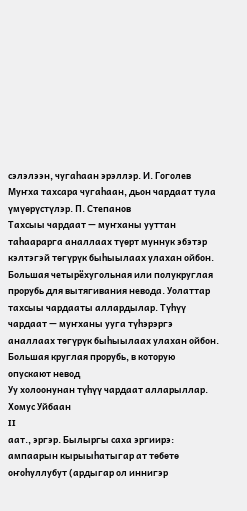сэлэлээн, чугаһаан эрэллэр. И. Гоголев
Муҥха тахсара чугаһаан, дьон чардаат тула үмүөрүстүлэр. П. Степанов
Тахсыы чардаат — муҥханы ууттан таһаарарга аналлаах түөрт муннук эбэтэр кэлтэгэй төгүрүк быһыылаах улахан ойбон. Большая четырёхугольная или полукруглая прорубь для вытягивания невода. Уолаттар тахсыы чардааты аллардылар. Түһүү чардаат — муҥханы ууга түһэрэргэ аналлаах төгүрүк быһыылаах улахан ойбон. Большая круглая прорубь, в которую опускают невод
Уу холоонунан түһүү чардаат алларыллар. Хомус Уйбаан
II
аат., эргэр. Былыргы саха эргиирэ: ампаарын кырыыһатыгар ат төбөтө оҥоһуллубут (ардыгар ол иннигэр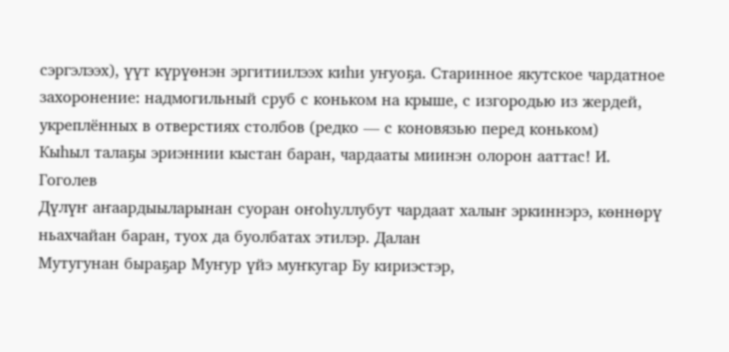сэргэлээх), үүт күрүөнэн эргитиилээх киһи уҥуоҕа. Старинное якутское чардатное захоронение: надмогильный сруб с коньком на крыше, с изгородью из жердей, укреплённых в отверстиях столбов (редко — с коновязью перед коньком)
Кыһыл талаҕы эриэннии кыстан баран, чардааты миинэн олорон ааттас! И. Гоголев
Дүлүҥ аҥаардыыларынан суоран оҥоһуллубут чардаат халыҥ эркиннэрэ, көннөрү ньахчайан баран, туох да буолбатах этилэр. Далан
Мутугунан быраҕар Муҥур үйэ муҥкугар Бу кириэстэр,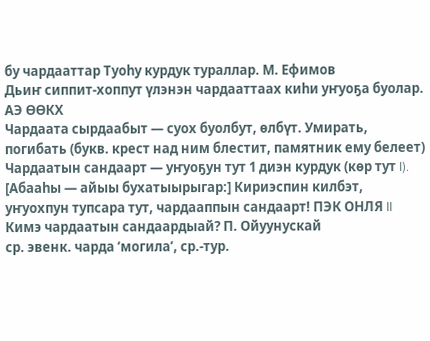бу чардааттар Туоһу курдук тураллар. М. Ефимов
Дьиҥ сиппит-хоппут үлэнэн чардааттаах киһи уҥуоҕа буолар. АЭ ӨӨКХ
Чардаата сырдаабыт — суох буолбут, өлбүт. Умирать, погибать (букв. крест над ним блестит, памятник ему белеет)
Чардаатын сандаарт — уҥуоҕун тут 1 диэн курдук (көр тут I). [Абааһы — айыы бухатыырыгар:] Кириэспин килбэт, уҥуохпун тупсара тут, чардааппын сандаарт! ПЭК ОНЛЯ II
Кимэ чардаатын сандаардыай? П. Ойуунускай
ср. эвенк. чарда ‘могила’, ср.-тур.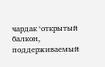чардак ‘открытый балкон, поддерживаемый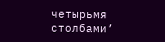четырьмя столбами’